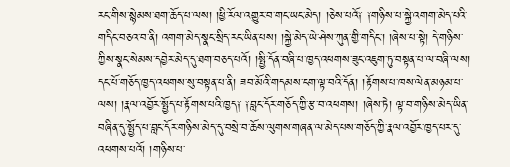རང་གིས་སྙེམས་ཐག་ཆོད་པ་ལས། །ཕྱི་རོལ་འགྱུར་བ་གང་ཡང་མེད། །ཅེས་པའོ༑ ༑གཉིས་པ་སྐྱེ་འགག་མེད་པའི་གདིང་བཅའ་བ་ནི། འགག་མེད་སྣང་སྲིད་རང་ཡིན་པས། །སྐྱེ་མེད་ཡེ་ཤེས་ཀུན་གྱི་གདིང་། །ཞེས་པ་སྟེ། དེ་གཉིས་ཀྱིས་སྣང་སེམས་དབྱེར་མེད་དུ་ཐག་བཅད་པའོ། །སྤྱི་དོན་བཞི་པ་ཁྱད་འཕགས་ཟུང་འཇུག་ཏུ་བསྟན་པ་ལ་བཞི་ལས། དང་པོ་གཅོད་ཁྱད་འཕགས་སུ་བསྟན་པ་ནི། ཟབ་མོའི་གདམས་ངག་ལྟ་བའི་དོན། །རྟོགས་པ་ཁས་ལེན་མཉམ་པ་ལས། །རྣལ་འབྱོར་སྤྱོད་པ་རྟོགས་པའི་ཁྱད༑ ༑བླང་དོར་གཅོད་ཀྱི་རྩ་བ་འཕགས། །ཞེས་ཏེ། ལྟ་བ་གཉིས་མེད་ཡིན་བཞིན་དུ་སྤྱོད་པ་བླང་དོར་གཉིས་མེད་དུ་བསྲེ་བ་ཆོས་ལུགས་གཞན་ལ་མེད་པས་གཅོད་ཀྱི་རྣལ་འབྱོར་ཁྱད་པར་དུ་འཕགས་པའོ། །གཉིས་པ་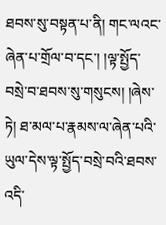ཐབས་སུ་བསྟན་པ་ནི། གང་ལའང་ཞེན་པ་གྲོལ་བ་དང་། །ལྟ་སྤྱོད་བསྲེ་བ་ཐབས་སུ་གསུངས། །ཞེས་ཏེ། ཐ་མལ་པ་རྣམས་ལ་ཞེན་པའི་ཡུལ་དེས་ལྟ་སྤྱོད་བསྲེ་བའི་ཐབས་འདི་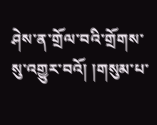ཤེས་ན་གྲོལ་བའི་གྲོགས་སུ་འགྱུར་བའོ། །གསུམ་པ་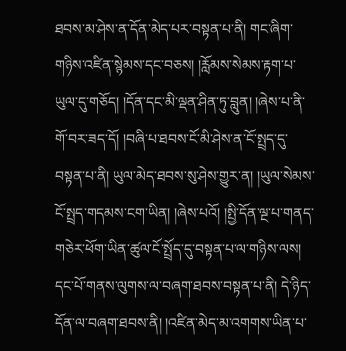ཐབས་མ་ཤེས་ན་དོན་མེད་པར་བསྟན་པ་ནི། གང་ཞིག་གཉིས་འཛིན་སྙེམས་དང་བཅས། །རློམས་སེམས་རྟག་པ་ཡུལ་དུ་གཅོད། །དོན་དང་མི་ལྡན་ཤིན་ཏུ་བླུན། །ཞེས་པ་ནི་གོ་བར་ཟད་དོ། །བཞི་པ་ཐབས་ངོ་མི་ཤེས་ན་ངོ་སྤྲད་དུ་བསྟན་པ་ནི། ཡུལ་མེད་ཐབས་སུ་ཤེས་གྱུར་ན། །ཡུལ་སེམས་ངོ་སྤྲད་གདམས་ངག་ཡིན། །ཞེས་པའོ། །སྤྱི་དོན་ལྔ་པ་གནད་གཅེར་ཕོག་ཡིན་ཚུལ་ངོ་སྤྲོད་དུ་བསྟན་པ་ལ་གཉིས་ལས། དང་པོ་གནས་ལུགས་ལ་བཞག་ཐབས་བསྟན་པ་ནི། དེ་ཉིད་དོན་ལ་བཞག་ཐབས་ནི། །འཛིན་མེད་མ་འགགས་ཡིན་པ་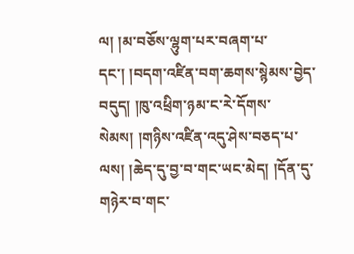ལ། །མ་བཅོས་ལྷུག་པར་བཞག་པ་དང་། །བདག་འཛིན་བག་ཆགས་སྙེམས་བྱེད་བདུད། །ཁུ་འཕྲིག་ཉམ་ང་རེ་དོགས་སེམས། །གཉིས་འཛིན་འདུ་ཤེས་བཅད་པ་ལས། །ཆེད་དུ་བྱ་བ་གང་ཡང་མེད། །དོན་དུ་གཉེར་བ་གང་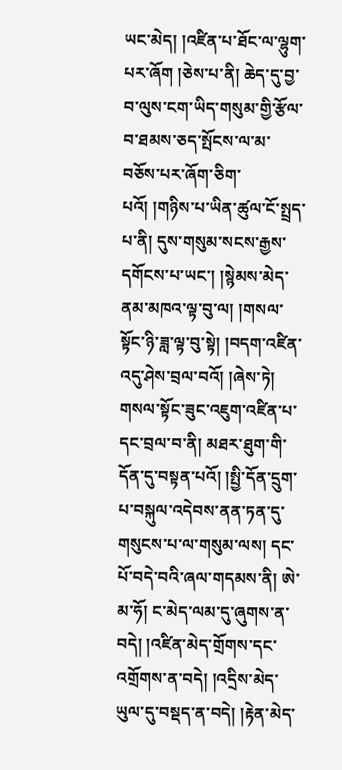ཡང་མེད། །འཛིན་པ་ཐོང་ལ་ལྷུག་པར་ཞོག །ཅེས་པ་ནི། ཆེད་དུ་བྱ་བ་ལུས་ངག་ཡིད་གསུམ་གྱི་རྩོལ་བ་ཐམས་ཅད་སྤོངས་ལ་མ་བཅོས་པར་ཞོག་ཅིག་པའོ། །གཉིས་པ་ཡིན་ཚུལ་ངོ་སྤྲད་པ་ནི། དུས་གསུམ་སངས་རྒྱས་དགོངས་པ་ཡང་། །སྙེམས་མེད་ནམ་མཁའ་ལྟ་བུ་ལ། །གསལ་སྟོང་ཉི་ཟླ་ལྟ་བུ་སྟེ། །བདག་འཛིན་འདུ་ཤེས་བྲལ་བའོ། །ཞེས་ཏེ། གསལ་སྟོང་ཟུང་འཇུག་འཛིན་པ་དང་བྲལ་བ་ནི། མཐར་ཐུག་གི་དོན་དུ་བསྟན་པའོ། །སྤྱི་དོན་དྲུག་པ་བསྐུལ་འདེབས་ནན་ཏན་དུ་གསུངས་པ་ལ་གསུམ་ལས། དང་པོ་བདེ་བའི་ཞལ་གདམས་ནི། ཨེ་མ་ཧོ། ང་མེད་ལམ་དུ་ཞུགས་ན་བདེ། །འཛིན་མེད་གྲོགས་དང་འགྲོགས་ན་བདེ། །འདྲིས་མེད་ཡུལ་དུ་བསྡད་ན་བདེ། །རྟེན་མེད་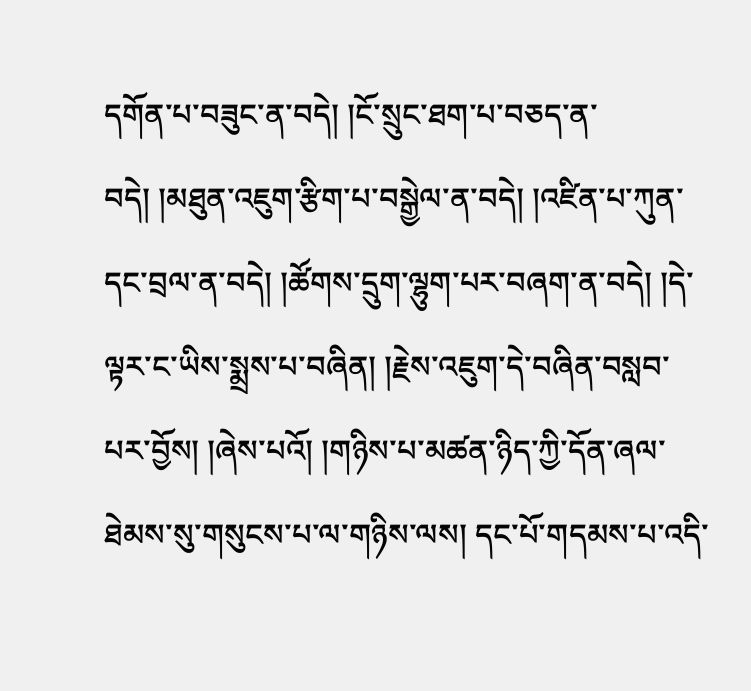དགོན་པ་བཟུང་ན་བདེ། །ངོ་སྲུང་ཐག་པ་བཅད་ན་བདེ། །མཐུན་འཇུག་རྩིག་པ་བསྒྱེལ་ན་བདེ། །འཛིན་པ་ཀུན་དང་བྲལ་ན་བདེ། །ཚོགས་དྲུག་ལྷུག་པར་བཞག་ན་བདེ། །དེ་ལྟར་ང་ཡིས་སྨྲས་པ་བཞིན། །རྗེས་འཇུག་དེ་བཞིན་བསླབ་པར་བྱོས། །ཞེས་པའོ། །གཉིས་པ་མཚན་ཉིད་ཀྱི་དོན་ཞལ་ཐེམས་སུ་གསུངས་པ་ལ་གཉིས་ལས། དང་པོ་གདམས་པ་འདི་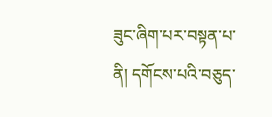ཟུང་ཞིག་པར་བསྟན་པ་ནི། དགོངས་པའི་བཅུད་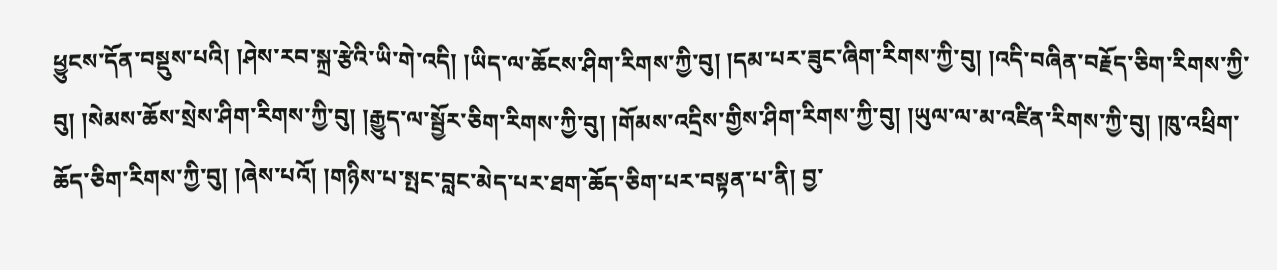ཕྱུངས་དོན་བསྡུས་པའི། །ཤེས་རབ་སྐྲ་རྩེའི་ཡི་གེ་འདི། །ཡིད་ལ་ཆོངས་ཤིག་རིགས་ཀྱི་བུ། །དམ་པར་ཟུང་ཞིག་རིགས་ཀྱི་བུ། །འདི་བཞིན་བརྗོད་ཅིག་རིགས་ཀྱི་བུ། །སེམས་ཆོས་སྲེས་ཤིག་རིགས་ཀྱི་བུ། །རྒྱུད་ལ་སྦྱོར་ཅིག་རིགས་ཀྱི་བུ། །གོམས་འདྲིས་གྱིས་ཤིག་རིགས་ཀྱི་བུ། །ཡུལ་ལ་མ་འཛིན་རིགས་ཀྱི་བུ། །ཁུ་འཕྲིག་ཆོད་ཅིག་རིགས་ཀྱི་བུ། །ཞེས་པའོ། །གཉིས་པ་སྤང་བླང་མེད་པར་ཐག་ཆོད་ཅིག་པར་བསྟན་པ་ནི། བྱ་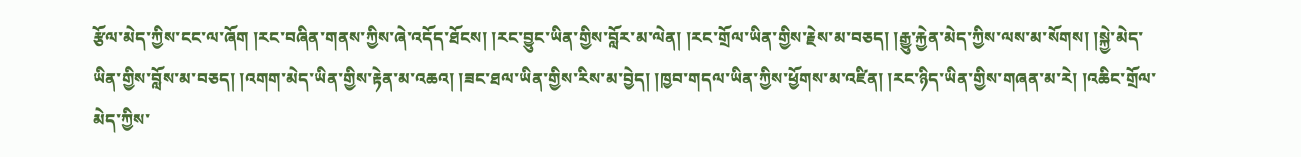རྩོལ་མེད་ཀྱིས་ངང་ལ་ཞོག །རང་བཞིན་གནས་ཀྱིས་ཞེ་འདོད་ཐོངས། །རང་བྱུང་ཡིན་གྱིས་བློར་མ་ལེན། །རང་གྲོལ་ཡིན་གྱིས་རྗེས་མ་བཅད། །རྒྱུ་རྐྱེན་མེད་ཀྱིས་ལས་མ་སོགས། །སྐྱེ་མེད་ཡིན་གྱིས་བློས་མ་བཅད། །འགག་མེད་ཡིན་གྱིས་རྟེན་མ་འཆའ། །ཟང་ཐལ་ཡིན་གྱིས་རིས་མ་བྱེད། །ཁྱབ་གདལ་ཡིན་ཀྱིས་ཕྱོགས་མ་འཛིན། །རང་ཉིད་ཡིན་གྱིས་གཞན་མ་རེ། །འཆིང་གྲོལ་མེད་ཀྱིས་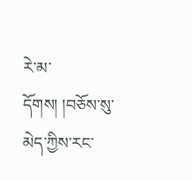རེ་མ་དོགས། །བཅོས་སུ་མེད་ཀྱིས་རང་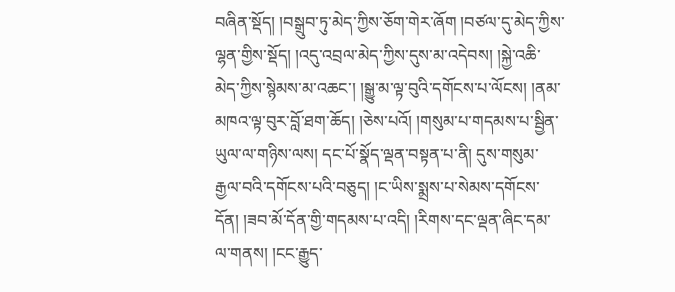བཞིན་སྡོད། །བསྒྲུབ་ཏུ་མེད་ཀྱིས་ཅོག་གེར་ཞོག །བཙལ་དུ་མེད་ཀྱིས་ལྷན་གྱིས་སྡོད། །འདུ་འབྲལ་མེད་ཀྱིས་དུས་མ་འདེབས། །སྐྱེ་འཆི་མེད་ཀྱིས་སྙེམས་མ་འཆང་། །སྒྱུ་མ་ལྟ་བུའི་དགོངས་པ་ལོངས། །ནམ་མཁའ་ལྟ་བུར་བློ་ཐག་ཆོད། །ཅེས་པའོ། །གསུམ་པ་གདམས་པ་སྦྱིན་ཡུལ་ལ་གཉིས་ལས། དང་པོ་སྣོད་ལྡན་བསྟན་པ་ནི། དུས་གསུམ་རྒྱལ་བའི་དགོངས་པའི་བཅུད། །ང་ཡིས་སྨྲས་པ་སེམས་དགོངས་དོན། །ཟབ་མོ་དོན་གྱི་གདམས་པ་འདི། །རིགས་དང་ལྡན་ཞིང་དམ་ལ་གནས། །ངང་རྒྱུད་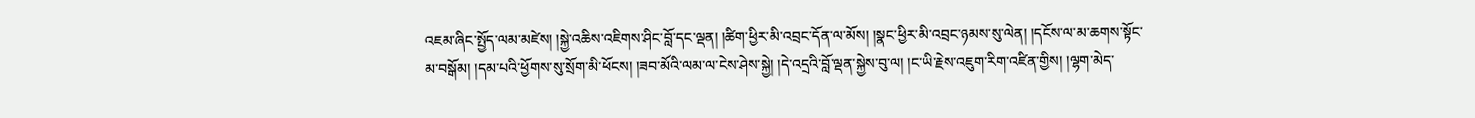འཇམ་ཞིང་སྤྱོད་ལམ་མཛེས། །སྐྱེ་འཆིས་འཇིགས་ཤིང་བློ་དང་ལྡན། །ཚིག་ཕྱིར་མི་འབྲང་དོན་ལ་མོས། །སྣང་ཕྱིར་མི་འབྲང་ཉམས་སུ་ལེན། །དངོས་ལ་མ་ཆགས་སྟོང་མ་བསྒོམ། །དམ་པའི་ཕྱོགས་སུ་སྲོག་མི་ཕོངས། །ཟབ་མོའི་ལམ་ལ་ངེས་ཤེས་སྐྱེ། །དེ་འདྲའི་བློ་ལྡན་སྐྱེས་བུ་ལ། །ང་ཡི་རྗེས་འཇུག་རིག་འཛིན་གྱིས། །ལྷག་མེད་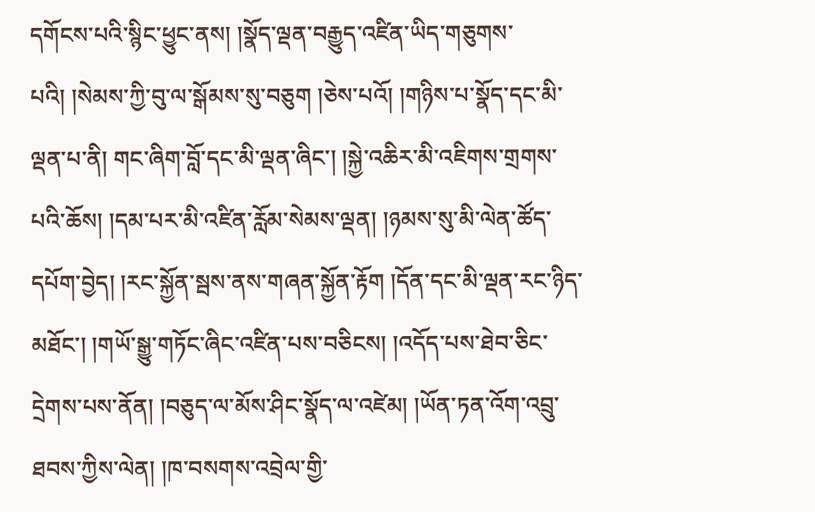དགོངས་པའི་སྙིང་ཕྱུང་ནས། །སྣོད་ལྡན་བརྒྱུད་འཛིན་ཡིད་གཅུགས་པའི། །སེམས་ཀྱི་བུ་ལ་སྒོམས་སུ་བཅུག །ཅེས་པའོ། །གཉིས་པ་སྣོད་དང་མི་ལྡན་པ་ནི། གང་ཞིག་བློ་དང་མི་ལྡན་ཞིང་། །སྐྱེ་འཆིར་མི་འཇིགས་གྲགས་པའི་ཆོས། །དམ་པར་མི་འཛིན་རློམ་སེམས་ལྡན། །ཉམས་སུ་མི་ལེན་ཚོད་དཔོག་བྱེད། །རང་སྐྱོན་སྦས་ནས་གཞན་སྐྱོན་རྟོག །དོན་དང་མི་ལྡན་རང་ཉིད་མཐོང་། །གཡོ་སྒྱུ་གཏོང་ཞིང་འཛིན་པས་བཅིངས། །འདོད་པས་ཐེབ་ཅིང་དྲེགས་པས་ནོན། །བཅུད་ལ་མོས་ཤིང་སྣོད་ལ་འཛེམ། །ཡོན་ཏན་འོག་འབྲུ་ཐབས་ཀྱིས་ལེན། །ཁ་བསགས་འབྲེལ་གྱི་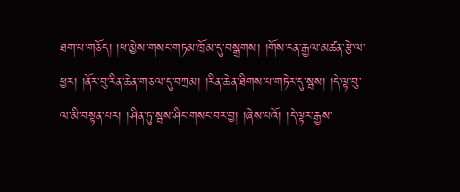ཐག་པ་གཅོད། །ཕ་མྱེས་གསང་གཏམ་ཁྲོམ་དུ་བསྒྲགས། །གོས་ངན་རྒྱལ་མཚན་རྩེ་ལ་ཕྱར། །ནོར་བུ་རིན་ཆེན་གཅལ་དུ་བཀྲམ། །རིན་ཆེན་ཐིགས་པ་གཏེར་དུ་སྦས། །དེ་ལྟ་བུ་ལ་མི་བསྟན་པར། །ཤིན་ཏུ་སྦས་ཤིང་གསང་བར་བྱ། །ཞེས་པའོ། །དེ་ལྟར་རྒྱས་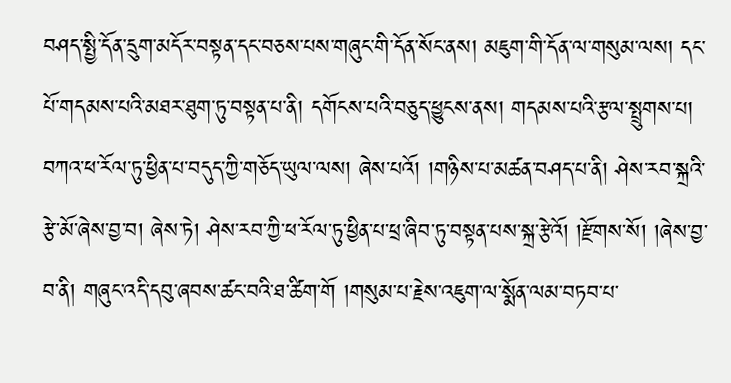བཤད་སྤྱི་དོན་དྲུག་མདོར་བསྟན་དང་བཅས་པས་གཞུང་གི་དོན་སོང་ནས། མཇུག་གི་དོན་ལ་གསུམ་ལས། དང་པོ་གདམས་པའི་མཐར་ཐུག་ཏུ་བསྟན་པ་ནི། དགོངས་པའི་བཅུད་ཕྱུངས་ནས། གདམས་པའི་རྩལ་སྤྲུགས་པ། བཀའ་ཕ་རོལ་ཏུ་ཕྱིན་པ་བདུད་ཀྱི་གཅོད་ཡུལ་ལས། ཞེས་པའོ། །གཉིས་པ་མཚན་བཤད་པ་ནི། ཤེས་རབ་སྐྲའི་རྩེ་མོ་ཞེས་བྱ་བ། ཞེས་ཏེ། ཤེས་རབ་ཀྱི་ཕ་རོལ་ཏུ་ཕྱིན་པ་ཕྲ་ཞིབ་ཏུ་བསྟན་པས་སྐྲ་རྩེའོ། །རྫོགས་སོ། །ཞེས་བྱ་བ་ནི། གཞུང་འདི་དབུ་ཞབས་ཚང་བའི་ཐ་ཚིག་གོ །གསུམ་པ་རྗེས་འཇུག་ལ་སྨོན་ལམ་བཏབ་པ་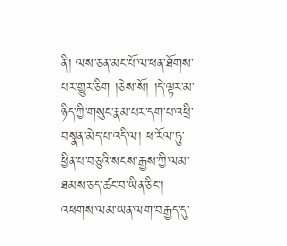ནི། ལས་ཅན་མང་པོ་ལ་ཕན་ཐོགས་པར་གྱུར་ཅིག །ཅེས་སོ། །དེ་ལྟར་མ་ཉིད་ཀྱི་གསུང་རྣམ་པར་དག་པ་འཕྲི་བསྣན་མེད་པ་འདི་ལ། ཕ་རོལ་ཏུ་ཕྱིན་པ་བཅུའི་སངས་རྒྱས་ཀྱི་ལམ་ཐམས་ཅད་ཚང་བ་ཡིན་ཅིང་། འཕགས་ལམ་ཡན་ལག་བརྒྱད་དུ་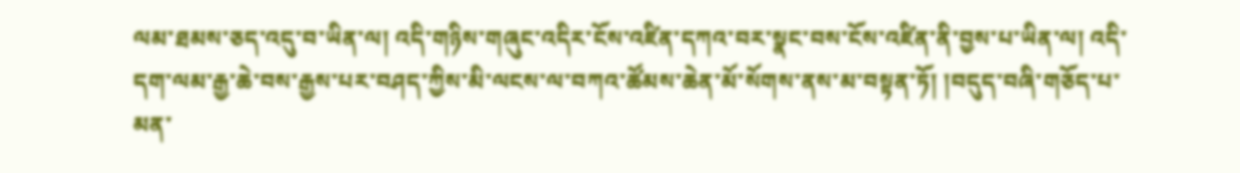ལམ་ཐམས་ཅད་འདུ་བ་ཡིན་ལ། འདི་གཉིས་གཞུང་འདིར་ངོས་འཛིན་དཀའ་བར་སྣང་བས་ངོས་འཛིན་ནི་བྱས་པ་ཡིན་ལ། འདི་དག་ལམ་རྒྱ་ཆེ་བས་རྒྱས་པར་བཤད་ཀྱིས་མི་ལངས་ལ་བཀའ་ཚོམས་ཆེན་མོ་སོགས་ནས་མ་བསྟན་ཏོ། །བདུད་བཞི་གཅོད་པ་མན་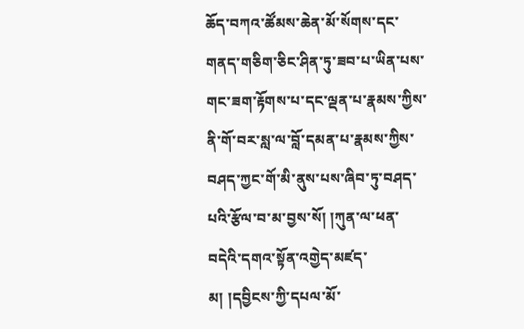ཆོད་བཀའ་ཚོམས་ཆེན་མོ་སོགས་དང་གནད་གཅིག་ཅིང་ཤིན་ཏུ་ཟབ་པ་ཡིན་པས་གང་ཟག་རྟོགས་པ་དང་ལྡན་པ་རྣམས་ཀྱིས་ནི་གོ་བར་སླ་ལ་བློ་དམན་པ་རྣམས་ཀྱིས་བཤད་ཀྱང་གོ་མི་ནུས་པས་ཞིབ་ཏུ་བཤད་པའི་རྩོལ་བ་མ་བྱས་སོ། །ཀུན་ལ་ཕན་བདེའི་དགའ་སྟོན་འགྱེད་མཛད་མ། །དབྱིངས་ཀྱི་དཔལ་མོ་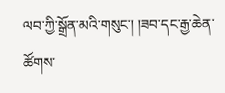ལབ་ཀྱི་སྒྲོན་མའི་གསུང་། །ཟབ་དང་རྒྱ་ཆེན་ཚོགས་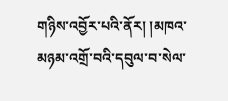གཉིས་འབྱོར་པའི་ནོར། །མཁའ་མཉམ་འགྲོ་བའི་དབུལ་བ་སེལ་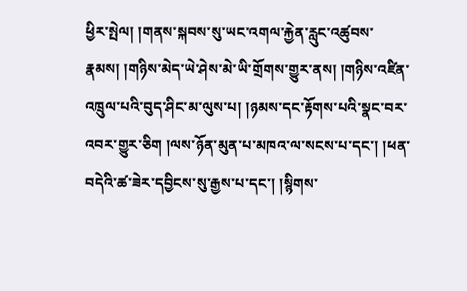ཕྱིར་སྤེལ། །གནས་སྐབས་སུ་ཡང་འགལ་རྐྱེན་རླུང་འཚུབས་རྣམས། །གཉིས་མེད་ཡེ་ཤེས་མེ་ཡི་གྲོགས་གྱུར་ནས། །གཉིས་འཛིན་འཁྲུལ་པའི་བུད་ཤིང་མ་ལུས་པ། །ཉམས་དང་རྟོགས་པའི་སྣང་བར་འབར་གྱུར་ཅིག །ལས་ཉོན་མུན་པ་མཁའ་ལ་སངས་པ་དང་། །ཕན་བདེའི་ཚ་ཟེར་དབྱིངས་སུ་རྒྱས་པ་དང་། །སྙིགས་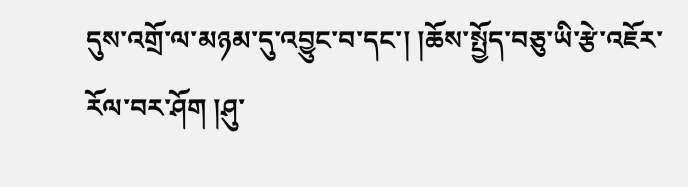དུས་འགྲོ་ལ་མཉམ་དུ་འབྱུང་བ་དང་། །ཆོས་སྤྱོད་བཅུ་ཡི་རྩེ་འཇོར་རོལ་བར་ཤོག །ཤུ་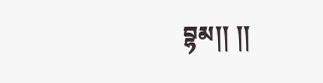བྷམ།། །།